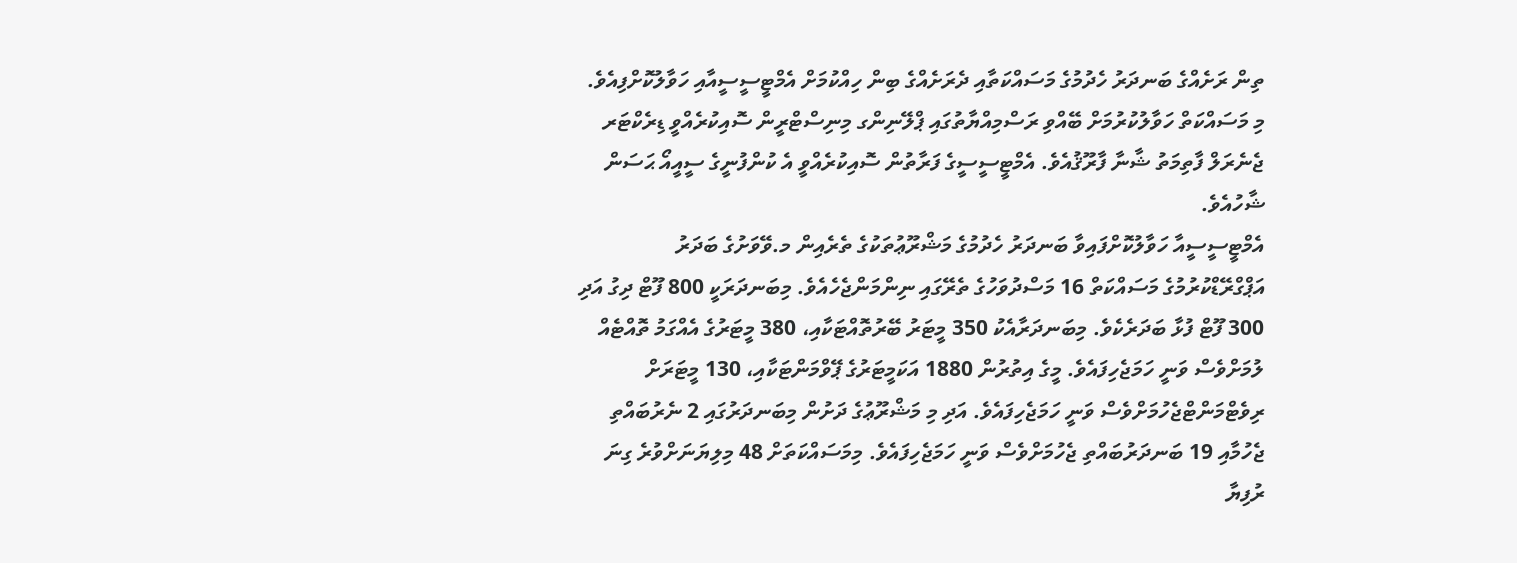ތިން ރަށެއްގެ ބަނދަރު ހެދުމުގެ މަސައްކަތާއި ދެރަށެއްގެ ބިން ހިއްކުމަށް އެމްޓީސީސީއާއި ހަވާލުކޮށްފިއެވެ.
މި މަސައްކަތް ހަވާލުކުރުމަށް ބޭއްވި ރަސްމިއްޔާތުގައި ޕްލޭނިންގ މިނިސްޓްރީން ސޮއިކުރެއްވީ ޑިރެކްޓަރ ޖެނެރަލް ފާތިމަތު ޝާނާ ފާރޫޤުއެވެ. އެމްޓީސީސީގެ ފަރާތުން ސޮއިކުރެއްވީ އެ ކުންފުނީގެ ސީއީއޯ ޙަސަން ޝާހުއެވެ.
އެމްޓީސީސީއާ ހަވާލުކޮށްފައިވާ ބަނދަރު ހެދުމުގެ މަޝްރޫޢުތަކުގެ ތެރެއިން މ.ވޭވަށުގެ ބަދަރު އަޕްގްރޭޑްކުރުމުގެ މަސައްކަތް 16 މަސްދުވަހުގެ ތެރޭގައި ނިންމަންޖެހެއެވެ. މިބަނދަރަކީ 800 ފޫޓް ދިގު އަދި 300 ފޫޓް ފުޅާ ބަދަރެކެވެ. މިބަނދަރާއެކު 350 މީޓަރު ބޭރުތޮއްޓަކާއި، 380 މީޓަރުގެ އެއްގަމު ތޮއްޓެއް ލުމަށްވެސް ވަނީ ހަމަޖެހިފައެވެ. މީގެ އިތުރުން 1880 އަކަމީޓަރުގެ ޕޭވްމަންޓަކާއި، 130 މީޓަރަށް ރިވެޓްމަންޓްޖެހުމަށްވެސް ވަނީ ހަމަޖެހިފައެވެ. އަދި މި މަޝްރޫޢުގެ ދަށުން މިބަނދަރުގައި 2 ނެރުބައްތި ޖެހުމާއި 19 ބަނދަރުބައްތި ޖެހުމަށްވެސް ވަނީ ހަމަޖެހިފައެވެ. މިމަސައްކަތަށް 48 މިލިޔަނަށްވުރެ ގިނަ ރުފިޔާ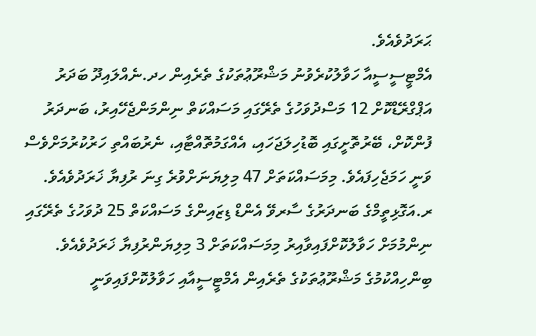ޙަރަދުވެއެވެ.
އެމްޓީސީސީއާ ހަވާލުކުރެވުނު މަޝްރޫޢުތަކުގެ ތެރެއިން ހދ.ނެއްލައިދޫ ބަދަރު އަޕްގްރޭޑްކޮށް 12 މަސްދުވަހުގެ ތެރޭގައި މަސައްކަތް ނިންމަންޖެހޭއިރު، ބަނދަރު ފުންކޮށް، ބޭރުތޮށީގައި ބޮޑުހިލަޖަހައި، އެއްގަމުތޮއްޓާއި، ނެރުބައްތި ހަރުކުރުމަށްވެސް ވަނީ ހަމަޖެހިފައެވެ. މިމަސައްކަތަށް 47 މިލިޔަނަށްވުރެ ގިނަ ރުފިޔާ ޚަރަދުވެއެވެ.
ރ.އަގޮޅިތީމްގެ ބަނދަރުގެ ސާރވޭ އެންޑް ޑިޒައިންގެ މަސައްކަތް 25 ދުވަހުގެ ތެރޭގައި ނިންމުމަށް ހަވާލުކޮށްފައިވާއިރު މިމަސައްކަތަށް 3 މިލިޔަންރުފިޔާ ޚަރަދުވެއެވެ.
ބިންހިއްކުމުގެ މަޝްރޫޢުތަކުގެ ތެރެއިން އެމްޓީސީއާއި ހަވާލުކޮށްފައިވަނީ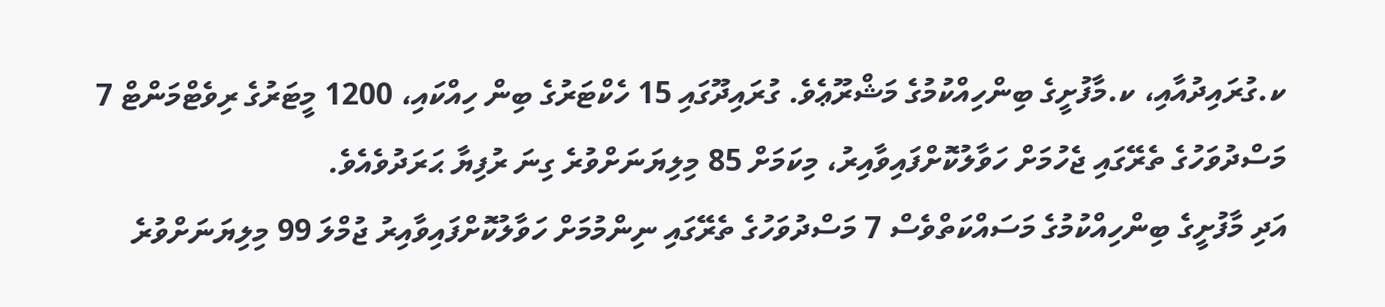ކ.ގުރައިދުއާއި، ކ.މާފުށީގެ ބިންހިއްކުމުގެ މަޝްރޫޢެވެ. ގުރައިދޫގައި 15 ހެކްޓަރުގެ ބިން ހިއްކައި، 1200 މީޓަރުގެ ރިވެޓްމަންޓް 7 މަސްދުވަހުގެ ތެރޭގައި ޖެހުމަށް ހަވާލުކޮށްފައިވާއިރު، މިކަމަށް 85 މިލިޔަނަށްވުރެ ގިނަ ރުފިޔާ ޙަރަދުވެއެވެ.
އަދި މާފުށީގެ ބިންހިއްކުމުގެ މަސައްކަތްވެސް 7 މަސްދުވަހުގެ ތެރޭގައި ނިންމުމަށް ހަވާލުކޮށްފައިވާއިރު ޖުމްލަ 99 މިލިޔަނަށްވުރެ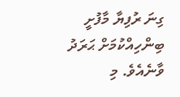ގިނަ ރުފިޔާ މާފުށީ ބިންހިއްކުމަށް ޙަރަދު ވާނެއެވެ. މި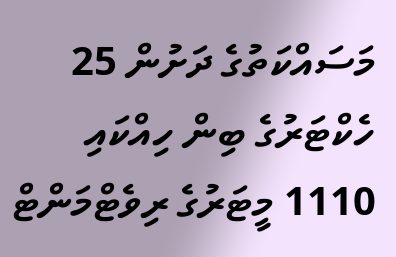މަސައްކަތުގެ ދަށުން 25 ހެކްޓަރުގެ ބިން ހިއްކައި 1110 މީޓަރުގެ ރިވެޓްމަންޓް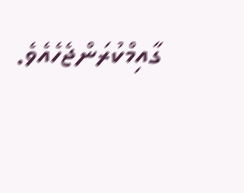ގާއިމްކުރަންޖެހެއެވެ.